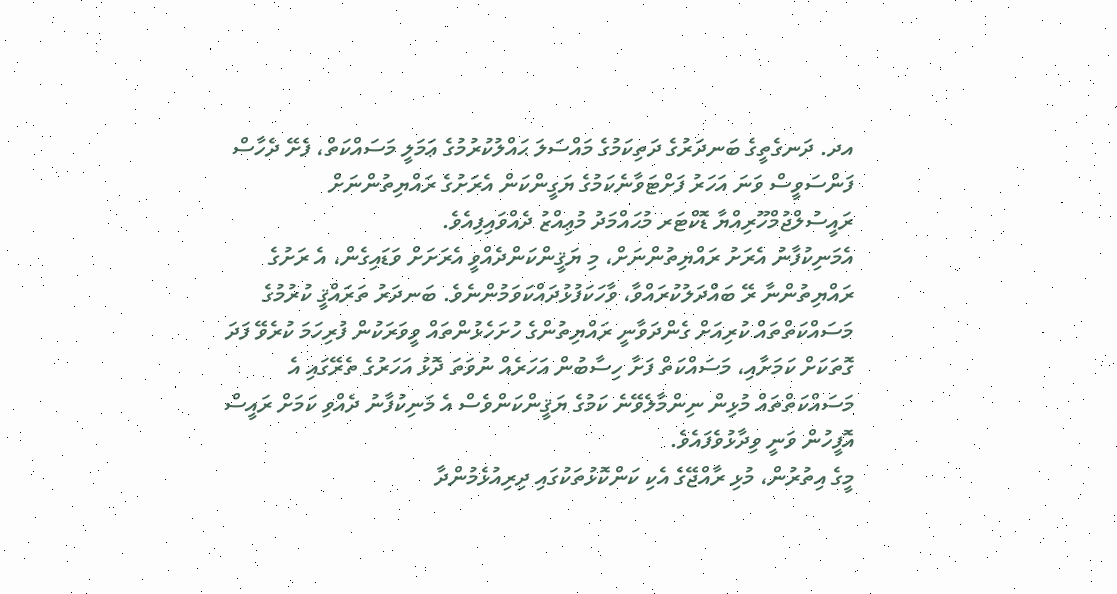އދ. ދަނގެތީގެ ބަނދަރުގެ ދަތިކަމުގެ މައްސަލަ ޙައްލުކުރުމުގެ ޢަމަލީ މަސައްކަތް، ފެށޭ ދެހާސް ފަންސަވީސް ވަނަ އަހަރު ފަށްޓަވާނެކަމުގެ ޔަގީންކަން އެރަށުގެ ރައްޔިތުންނަށް ރައީސުލްޖުމްހޫރިއްޔާ ޑޮކްޓަރ މުޙައްމަދު މުޢިއްޒު ދެއްވައިފިއެވެ.
އެމަނިކުފާނު އެރަށު ރައްޔިތުންނަށް، މި ޔަޤީންކަންދެއްވީ އެރަށަށް ވަޑައިގެން، އެ ރަށުގެ ރައްޔިތުންނާ ރޭ ބައްދަލުކުރައްވާ، ވާހަކަފުޅުދައްކަވަމުންނެވެ. ބަނދަރު ތަރައްޤީ ކުރުމުގެ މަސައްކަތްތައް ކުރިއަށް ގެންދަވާނީ ރައްޔިތުންގެ ހުށަހެޅުންތައް ވީވަރަކުން ފުރިހަމަ ކުރެވޭ ފަދަ ގޮތަކަށް ކަމަށާއި، މަސައްކަތް ފަށާ ހިސާބުން އަހަރެއް ނުވަތަ ދޮޅު އަހަރުގެ ތެރޭގައި އެ މަސައްކަތްތައް މުޅިން ނިންމާލެވޭނެ ކަމުގެ ޔަޤީންކަންވެސް އެ މަނިކުފާނު ދެއްވި ކަމަށް ރައީސް އޮފީހުން ވަނީ ވިދާޅުވެފައެވެ.
މީގެ އިތުރުން، މުޅި ރާއްޖޭގެ އެކި ކަންކޮޅުތަކުގައި ދިރިއުޅެމުންދާ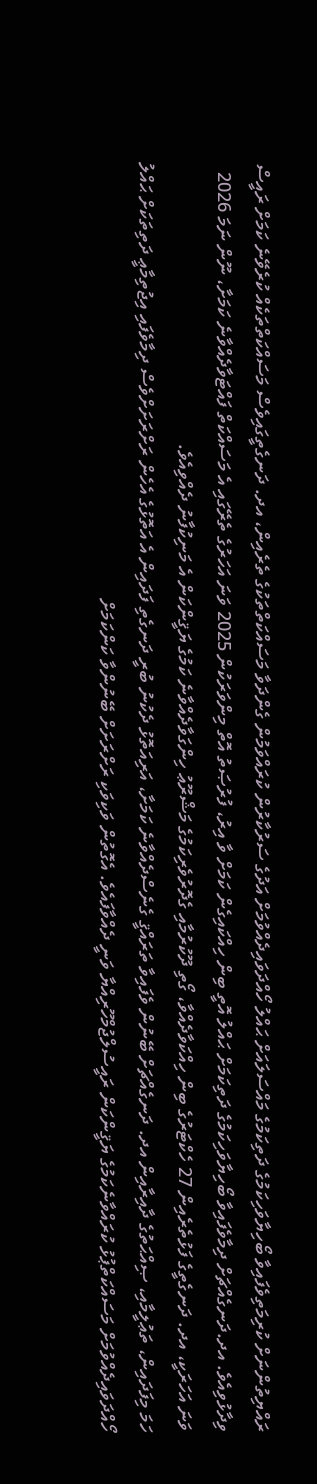ރައްޔިތުންނަށް ކުރިމަތިވެފައިވާ ބޯހިޔާވަހިކަމުގެ ދަތިކަމުގެ މައްސަލައަށް ޙައްލު ހޯއްދަވައިދެއްވުމަށް އަދުގެ ސަރުކާރުން ކުރައްވަމުން ގެންދަވާ މަސައްކަތްތަކުގެ ތެރެއިން، އދ. ދަނގެތީގައިވެސް މަސައްކަތްތަކެއް ކުރެވޭނެ ކަމަށް ރައީސް ވިދާޅުވިއެވެ. އދ.ދަނގެއްޗަށް ދިމާވެފައިވާ ބޯހިޔާވަހިކަމުގެ ދަތިކަމަށް ޙައްލު އޮތީ ބިން ހިއްކައިގެން ކަމަށް ވާ އިރު، ފުރުޞަތު އޮތް މިންވަރަކުން 2025 ވަނަ އަހަރުގެ ތެރޭގައި އެ މަސައްކަތް ފައްޓަވާދެއްވާނެ ކަމަށާ، ނޫން ނަމަ 2026 ވަނަ އަހަރަކީ، އދ. ދަނގެތީގެ ފަޅުތެރެއިން 27 ހެކްޓަރުގެ ބިން ހިއްކަވާދެއްވާ، ގޯތި ދޫކުރުމާއި ގެދޮރުވެރިކަމުގެ މަޝްރޫޢު ހިންގަވާދެއްވާނެ ކަމުގެ ޔަޤީންކަން އެ މަނިކުފާނު ދެއްވިއެވެ.
ހަމަ މިފަދައިން، ތަޢުލީމާއި، ޞިއްޙަތުގެ ދާއިރާއިން އދ. ދަނގެއްޗަށް ބޭނުން ވެފައިވާ ތަރައްޤީ ގެނެސްދެއްވާނެ ކަމަށާ، އަރިއަތޮޅު ދެކުނު ބުރީ ދަނގެތި ފަދައިން އެ އަތޮޅުގެ އެހެން ރަށްރަށަށްވެސް ދިމާވެފައި އިޖުތިމާޢީ ދަތިތަކަށް ޙައްލު ހޯއްދަވައިދެއްވުމަށް މަސައްކަތްޕުޅު ކުރައްވާނެކަމުގެ ޔަޤީންކަން ރައީސުލްޖުމްހޫރިއްޔާ ވަނީ ދެއްވާފައެވެ. އެގޮތުން ވަކިވަކި ރަށްރަށަށް ބޭނުންވާ ކަންކަމަށް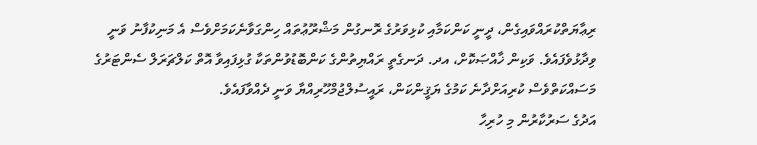ރިޢާޔަތްކުރައްވައިގެން، ދީނީ ކަންކަމާއި ކުޅިވަރުގެ ރޮނގުން މަޝްރޫޢުތައް ހިންގަވާނެކަމަށްވެސް އެ މަނިކުފާނު ވަނީ ވިދާޅުވެފައެވެ. ވަކިން ޚާއްޞަކޮށް، އދ. ދަނގެތީ ރައްޔިތުންގެ ކަންބޮޑުވުންތަކާ ގުޅިފައިވާ އޮތް ކަލްޗަރަލް ސެންޓަރުގެ މަސައްކަތްވެސް ކުރިއަށްދާނެ ކަމުގެ ޔަޤީންކަން، ރައީސުލްޖުމްހޫރިއްޔާ ވަނީ ދެއްވާފައެވެ.
އަދުގެ ސަރުކާރުން މި ހުރިހާ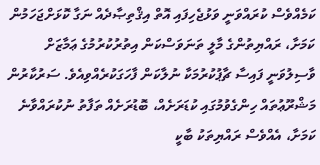ކަމެއްވެސް ކުރައްވަނީ ވަޅުޖެހިފައި އޮތް އިޤްތިޞާދެއް ނަގާ ކޮޅަށްޖަހަމުން ކަމަށާ، ރައްޔިތުންގެ މާލީ ތަނަވަސްކަން އިތުރުކުރުމުގެ ޢަމާޒަށް ވާސިލުވަނީ ފައިސާ ޗާޕުކުރުމަކާ ނުލާކަން ފާހަގަކުރެއްވިއެވެ. ސަރުކާރުން މަޝްރޫޢުތައް ހިންގެވުމުގައި ކުޑަރަށެއް، ބޮޑުރަށެއް ތަފާތު ނުކުރައްވާނެ ކަމަށާ، އެއްވެސް ރައްޔިތަކު ބާކީ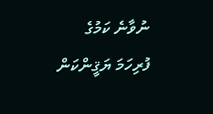ނުވާނެ ކަމުގެ ފުރިހަމަ ޔަޤީންކަން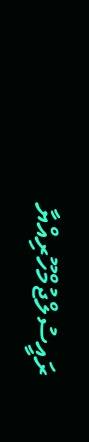ރައީސުލްޖުމްހޫރިއްޔާ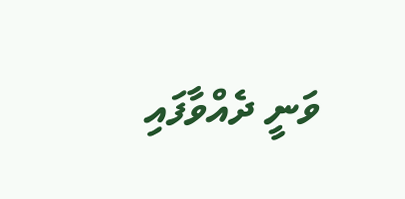ވަނީ ދެއްވާފައި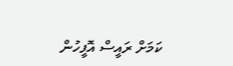ކަމަށް ރައީސް އޮފީހުން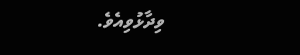ވިދާޅުވިއެވެ.